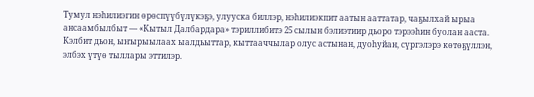Тумул нэһилиэгин өрөспүүбүлүкэҕэ, улууска биллэр, нэһилиэкпит аатын ааттатар, чаҕылхай ырыа ансаамбылбыт — «Кытыл Далбардара» тэриллибитэ 25 сылын бэлиэтиир дьоро тэрээһин буолан ааста. Кэлбит дьон, ыҥырыылаах ыалдьыттар, кыттааччылар олус астынан, дуоһуйан, сүргэлэрэ көтөҕүллэн, элбэх үтүө тыллары эттилэр.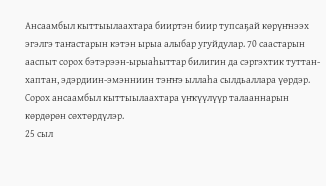Ансаамбыл кыттыылаахтара бииртэн биир тупсаҕай көрүҥнээх эгэлгэ таҥастарын кэтэн ырыа алыбар угуйдулар. 70 саастарын ааспыт сорох бэтэрээн-ырыаһыттар билигин да сэргэхтик туттан-хаптан, эдэрдиин-эмэнниин тэҥҥэ ыллаһа сылдьаллара үөрдэр. Сорох ансаамбыл кыттыылаахтара үҥкүүлүүр талааннарын көрдөрөн сөхтөрдүлэр.
25 сыл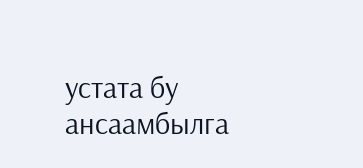устата бу ансаамбылга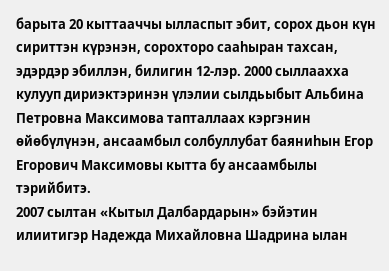барыта 20 кыттааччы ылласпыт эбит, сорох дьон күн сириттэн күрэнэн, сорохторо сааһыран тахсан, эдэрдэр эбиллэн, билигин 12-лэр. 2000 сыллаахха кулууп дириэктэринэн үлэлии сылдьыбыт Альбина Петровна Максимова тапталлаах кэргэнин өйөбүлүнэн, ансаамбыл солбуллубат баяниһын Егор Егорович Максимовы кытта бу ансаамбылы тэрийбитэ.
2007 сылтан «Кытыл Далбардарын» бэйэтин илиитигэр Надежда Михайловна Шадрина ылан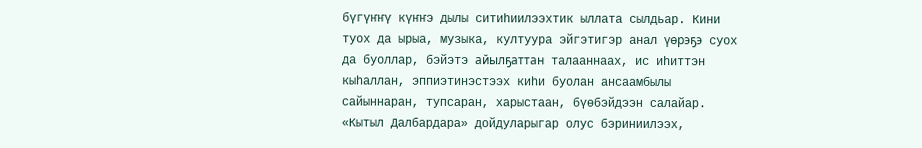бүгүҥҥү күҥҥэ дылы ситиһиилээхтик ыллата сылдьар. Кини туох да ырыа, музыка, култуура эйгэтигэр анал үөрэҕэ суох да буоллар, бэйэтэ айылҕаттан талааннаах, ис иһиттэн кыһаллан, эппиэтинэстээх киһи буолан ансаамбылы сайыннаран, тупсаран, харыстаан, бүөбэйдээн салайар.
«Кытыл Далбардара» дойдуларыгар олус бэриниилээх,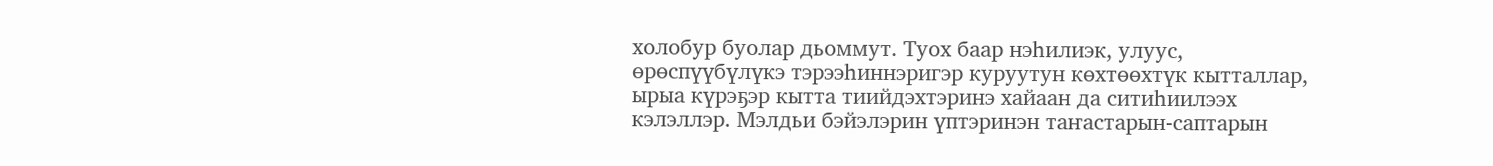холобур буолар дьоммут. Туох баар нэһилиэк, улуус, өрөспүүбүлүкэ тэрээһиннэригэр куруутун көхтөөхтүк кытталлар, ырыа күрэҕэр кытта тиийдэхтэринэ хайаан да ситиһиилээх кэлэллэр. Мэлдьи бэйэлэрин үптэринэн таҥастарын-саптарын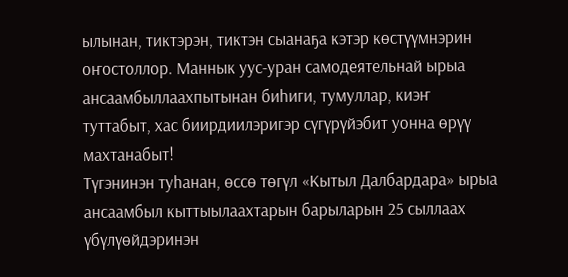ылынан, тиктэрэн, тиктэн сыанаҕа кэтэр көстүүмнэрин оҥостоллор. Маннык уус-уран самодеятельнай ырыа ансаамбыллаахпытынан биһиги, тумуллар, киэҥ туттабыт, хас биирдиилэригэр сүгүрүйэбит уонна өрүү махтанабыт!
Түгэнинэн туһанан, өссө төгүл «Кытыл Далбардара» ырыа ансаамбыл кыттыылаахтарын барыларын 25 сыллаах үбүлүөйдэринэн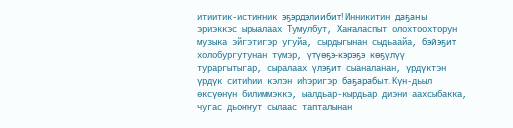итиитик-истиҥник эҕэрдэлиибит! Инникитин даҕаны эриэккэс ырыалаах Тумулбут, Хаҥаласпыт олохтоохторун музыка эйгэтигэр угуйа, сырдыгынан сыдьаайа, бэйэҕит холобургутунан түмэр, үтүөҕэ-кэрэҕэ көҕүлүү тураргытыгар, сыралаах үлэҕит сыаналанан, үрдүктэн үрдүк ситиһии кэлэн иһэригэр баҕарабыт. Күн-дьыл өксүөнүн билиммэккэ, ыалдьар-кырдьар диэни аахсыбакка, чугас дьоҥҥут сылаас тапталынан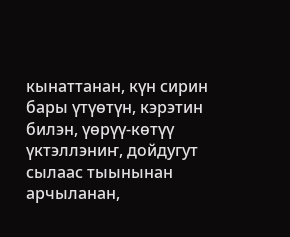кынаттанан, күн сирин бары үтүөтүн, кэрэтин билэн, үөрүү-көтүү үктэллэниҥ, дойдугут сылаас тыынынан арчыланан,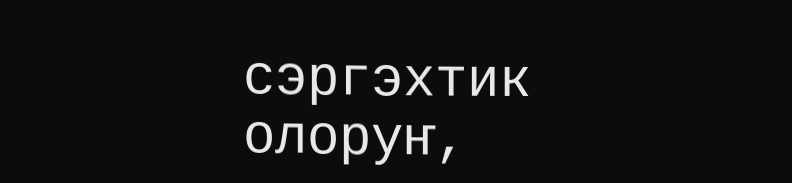сэргэхтик олоруҥ,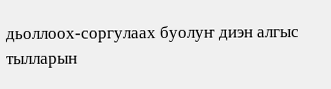дьоллоох-соргулаах буолуҥ диэн алгыс тылларын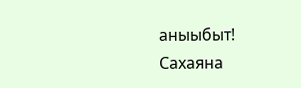аныыбыт!
Сахаяна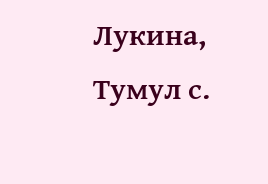Лукина, Тумул с.